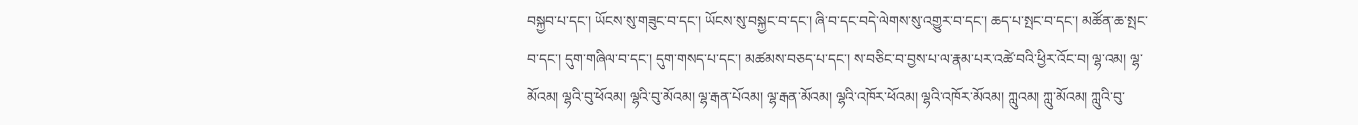བསྐྱབ་པ་དང་། ཡོངས་སུ་གཟུང་བ་དང་། ཡོངས་སུ་བསྐྱང་བ་དང་། ཞི་བ་དང་བདེ་ལེགས་སུ་འགྱུར་བ་དང་། ཆད་པ་སྤང་བ་དང་། མཚོན་ཆ་སྤང་བ་དང་། དུག་གཞིལ་བ་དང་། དུག་གསད་པ་དང་། མཚམས་བཅད་པ་དང་། ས་བཅིང་བ་བྱས་པ་ལ་རྣམ་པར་འཚེ་བའི་ཕྱིར་འོང་བ། ལྷ་འམ། ལྷ་མོའམ། ལྷའི་བུ་ཕོའམ། ལྷའི་བུ་མོའམ། ལྷ་རྒན་པོའམ། ལྷ་རྒན་མོའམ། ལྷའི་འཁོར་ཕོའམ། ལྷའི་འཁོར་མོའམ། ཀླུའམ། ཀླུ་མོའམ། ཀླུའི་བུ་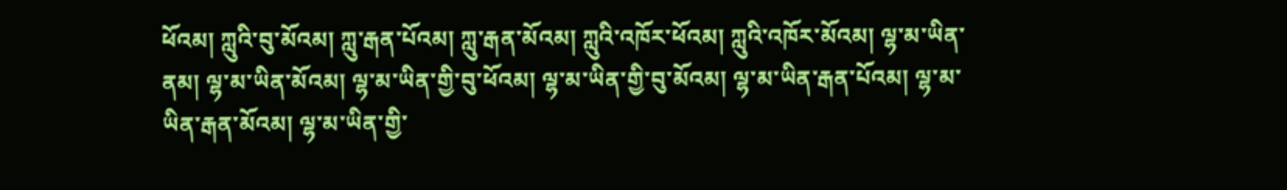ཕོའམ། ཀླུའི་བུ་མོའམ། ཀླུ་རྒན་པོའམ། ཀླུ་རྒན་མོའམ། ཀླུའི་འཁོར་ཕོའམ། ཀླུའི་འཁོར་མོའམ། ལྷ་མ་ཡིན་ནམ། ལྷ་མ་ཡིན་མོའམ། ལྷ་མ་ཡིན་གྱི་བུ་ཕོའམ། ལྷ་མ་ཡིན་གྱི་བུ་མོའམ། ལྷ་མ་ཡིན་རྒན་པོའམ། ལྷ་མ་ཡིན་རྒན་མོའམ། ལྷ་མ་ཡིན་གྱི་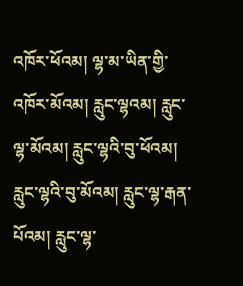འཁོར་ཕོའམ། ལྷ་མ་ཡིན་གྱི་འཁོར་མོའམ། རླུང་ལྷའམ། རླུང་ལྷ་མོའམ། རླུང་ལྷའི་བུ་ཕོའམ། རླུང་ལྷའི་བུ་མོའམ། རླུང་ལྷ་རྒན་པོའམ། རླུང་ལྷ་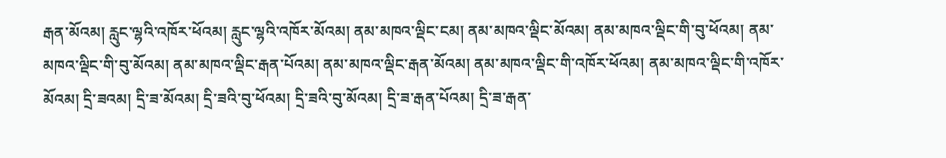རྒན་མོའམ། རླུང་ལྷའི་འཁོར་ཕོའམ། རླུང་ལྷའི་འཁོར་མོའམ། ནམ་མཁའ་ལྡིང་ངམ། ནམ་མཁའ་ལྡིང་མོའམ། ནམ་མཁའ་ལྡིང་གི་བུ་ཕོའམ། ནམ་མཁའ་ལྡིང་གི་བུ་མོའམ། ནམ་མཁའ་ལྡིང་རྒན་པོའམ། ནམ་མཁའ་ལྡིང་རྒན་མོའམ། ནམ་མཁའ་ལྡིང་གི་འཁོར་ཕོའམ། ནམ་མཁའ་ལྡིང་གི་འཁོར་མོའམ། དྲི་ཟའམ། དྲི་ཟ་མོའམ། དྲི་ཟའི་བུ་ཕོའམ། དྲི་ཟའི་བུ་མོའམ། དྲི་ཟ་རྒན་པོའམ། དྲི་ཟ་རྒན་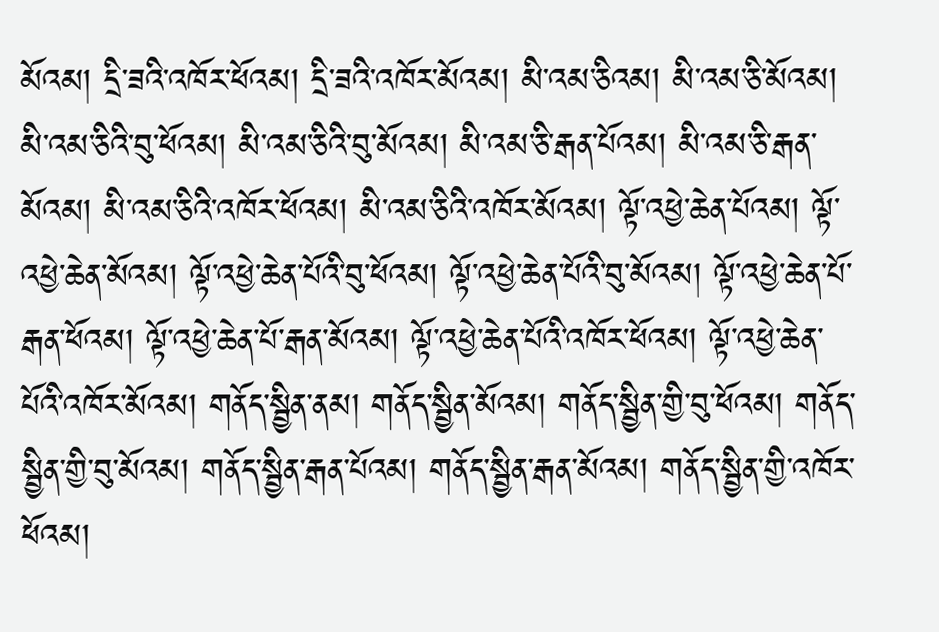མོའམ། དྲི་ཟའི་འཁོར་ཕོའམ། དྲི་ཟའི་འཁོར་མོའམ། མི་འམ་ཅིའམ། མི་འམ་ཅི་མོའམ། མི་འམ་ཅིའི་བུ་ཕོའམ། མི་འམ་ཅིའི་བུ་མོའམ། མི་འམ་ཅི་རྒན་པོའམ། མི་འམ་ཅི་རྒན་མོའམ། མི་འམ་ཅིའི་འཁོར་ཕོའམ། མི་འམ་ཅིའི་འཁོར་མོའམ། ལྟོ་འཕྱེ་ཆེན་པོའམ། ལྟོ་འཕྱེ་ཆེན་མོའམ། ལྟོ་འཕྱེ་ཆེན་པོའི་བུ་ཕོའམ། ལྟོ་འཕྱེ་ཆེན་པོའི་བུ་མོའམ། ལྟོ་འཕྱེ་ཆེན་པོ་རྒན་ཕོའམ། ལྟོ་འཕྱེ་ཆེན་པོ་རྒན་མོའམ། ལྟོ་འཕྱེ་ཆེན་པོའི་འཁོར་ཕོའམ། ལྟོ་འཕྱེ་ཆེན་པོའི་འཁོར་མོའམ། གནོད་སྦྱིན་ནམ། གནོད་སྦྱིན་མོའམ། གནོད་སྦྱིན་གྱི་བུ་ཕོའམ། གནོད་སྦྱིན་གྱི་བུ་མོའམ། གནོད་སྦྱིན་རྒན་པོའམ། གནོད་སྦྱིན་རྒན་མོའམ། གནོད་སྦྱིན་གྱི་འཁོར་ཕོའམ།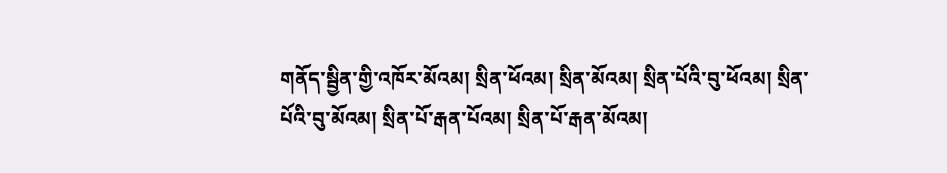གནོད་སྦྱིན་གྱི་འཁོར་མོའམ། སྲིན་ཕོའམ། སྲིན་མོའམ། སྲིན་པོའི་བུ་ཕོའམ། སྲིན་པོའི་བུ་མོའམ། སྲིན་པོ་རྒན་པོའམ། སྲིན་པོ་རྒན་མོའམ།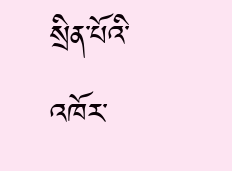སྲིན་པོའི་འཁོར་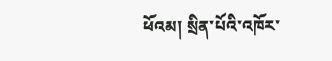ཕོའམ། སྲིན་པོའི་འཁོར་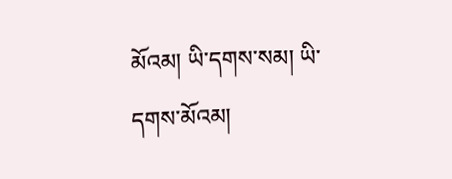མོའམ། ཡི་དགས་སམ། ཡི་དགས་མོའམ།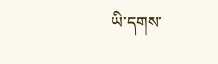ཡི་དགས་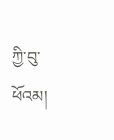ཀྱི་བུ་ཕོའམ།